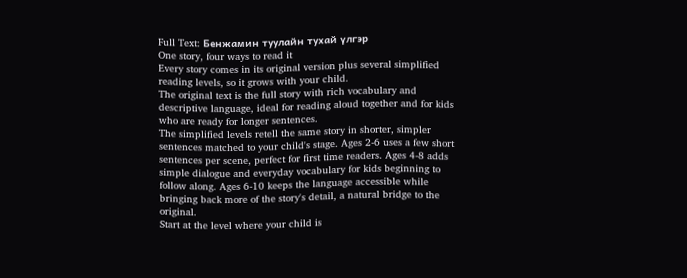Full Text: Бенжамин туулайн тухай үлгэр
One story, four ways to read it
Every story comes in its original version plus several simplified reading levels, so it grows with your child.
The original text is the full story with rich vocabulary and descriptive language, ideal for reading aloud together and for kids who are ready for longer sentences.
The simplified levels retell the same story in shorter, simpler sentences matched to your child's stage. Ages 2-6 uses a few short sentences per scene, perfect for first time readers. Ages 4-8 adds simple dialogue and everyday vocabulary for kids beginning to follow along. Ages 6-10 keeps the language accessible while bringing back more of the story's detail, a natural bridge to the original.
Start at the level where your child is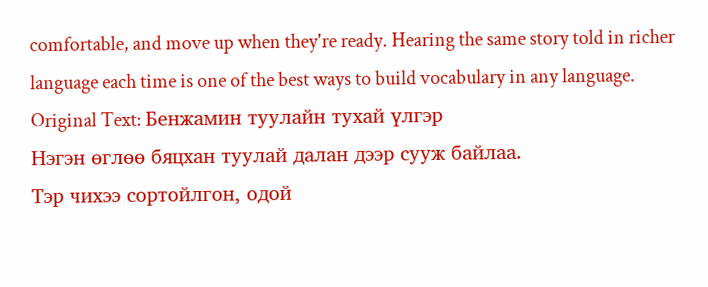comfortable, and move up when they're ready. Hearing the same story told in richer language each time is one of the best ways to build vocabulary in any language.
Original Text: Бенжамин туулайн тухай үлгэр
Нэгэн өглөө бяцхан туулай далан дээр сууж байлаа.
Тэр чихээ сортойлгон, одой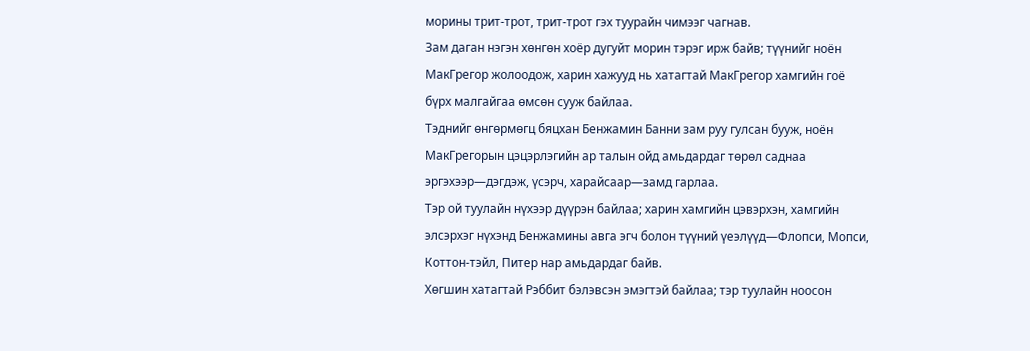морины трит-трот, трит-трот гэх туурайн чимээг чагнав.
Зам даган нэгэн хөнгөн хоёр дугуйт морин тэрэг ирж байв; түүнийг ноён МакГрегор жолоодож, харин хажууд нь хатагтай МакГрегор хамгийн гоё бүрх малгайгаа өмсөн сууж байлаа.
Тэднийг өнгөрмөгц бяцхан Бенжамин Банни зам руу гулсан бууж, ноён МакГрегорын цэцэрлэгийн ар талын ойд амьдардаг төрөл саднаа эргэхээр—дэгдэж, үсэрч, харайсаар—замд гарлаа.
Тэр ой туулайн нүхээр дүүрэн байлаа; харин хамгийн цэвэрхэн, хамгийн элсэрхэг нүхэнд Бенжамины авга эгч болон түүний үеэлүүд—Флопси, Мопси, Коттон-тэйл, Питер нар амьдардаг байв.
Хөгшин хатагтай Рэббит бэлэвсэн эмэгтэй байлаа; тэр туулайн ноосон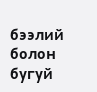бээлий болон бугуй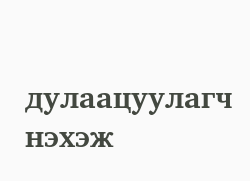дулаацуулагч нэхэж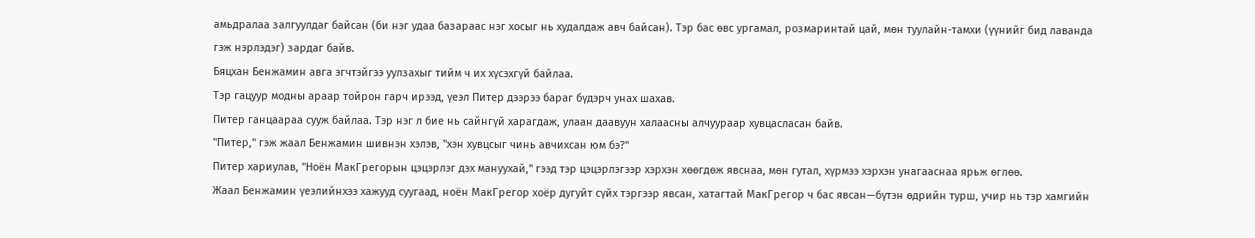амьдралаа залгуулдаг байсан (би нэг удаа базараас нэг хосыг нь худалдаж авч байсан). Тэр бас өвс ургамал, розмаринтай цай, мөн туулайн-тамхи (үүнийг бид лаванда гэж нэрлэдэг) зардаг байв.
Бяцхан Бенжамин авга эгчтэйгээ уулзахыг тийм ч их хүсэхгүй байлаа.
Тэр гацуур модны араар тойрон гарч ирээд, үеэл Питер дээрээ бараг бүдэрч унах шахав.
Питер ганцаараа сууж байлаа. Тэр нэг л бие нь сайнгүй харагдаж, улаан даавуун халаасны алчуураар хувцасласан байв.
"Питер," гэж жаал Бенжамин шивнэн хэлэв, "хэн хувцсыг чинь авчихсан юм бэ?"
Питер хариулав, "Ноён МакГрегорын цэцэрлэг дэх мануухай," гээд тэр цэцэрлэгээр хэрхэн хөөгдөж явснаа, мөн гутал, хүрмээ хэрхэн унагааснаа ярьж өглөө.
Жаал Бенжамин үеэлийнхээ хажууд суугаад, ноён МакГрегор хоёр дугуйт сүйх тэргээр явсан, хатагтай МакГрегор ч бас явсан—бүтэн өдрийн турш, учир нь тэр хамгийн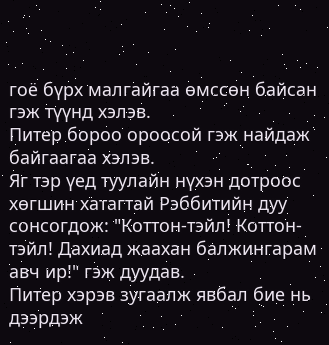гоё бүрх малгайгаа өмссөн байсан гэж түүнд хэлэв.
Питер бороо ороосой гэж найдаж байгаагаа хэлэв.
Яг тэр үед туулайн нүхэн дотроос хөгшин хатагтай Рэббитийн дуу сонсогдож: "Коттон-тэйл! Коттон-тэйл! Дахиад жаахан балжингарам авч ир!" гэж дуудав.
Питер хэрэв зугаалж явбал бие нь дээрдэж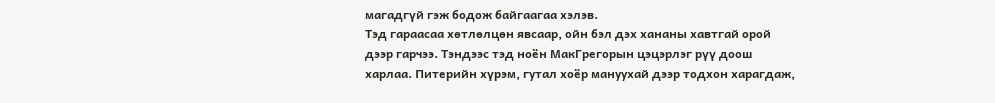магадгүй гэж бодож байгаагаа хэлэв.
Тэд гараасаа хөтлөлцөн явсаар, ойн бэл дэх хананы хавтгай орой дээр гарчээ. Тэндээс тэд ноён МакГрегорын цэцэрлэг рүү доош харлаа. Питерийн хүрэм, гутал хоёр мануухай дээр тодхон харагдаж,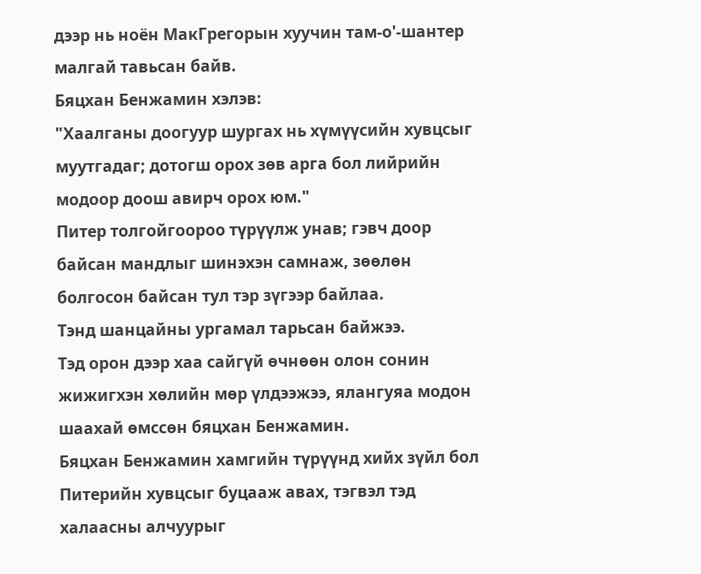дээр нь ноён МакГрегорын хуучин там-о'-шантер малгай тавьсан байв.
Бяцхан Бенжамин хэлэв:
"Хаалганы доогуур шургах нь хүмүүсийн хувцсыг муутгадаг; дотогш орох зөв арга бол лийрийн модоор доош авирч орох юм."
Питер толгойгоороо түрүүлж унав; гэвч доор байсан мандлыг шинэхэн самнаж, зөөлөн болгосон байсан тул тэр зүгээр байлаа.
Тэнд шанцайны ургамал тарьсан байжээ.
Тэд орон дээр хаа сайгүй өчнөөн олон сонин жижигхэн хөлийн мөр үлдээжээ, ялангуяа модон шаахай өмссөн бяцхан Бенжамин.
Бяцхан Бенжамин хамгийн түрүүнд хийх зүйл бол Питерийн хувцсыг буцааж авах, тэгвэл тэд халаасны алчуурыг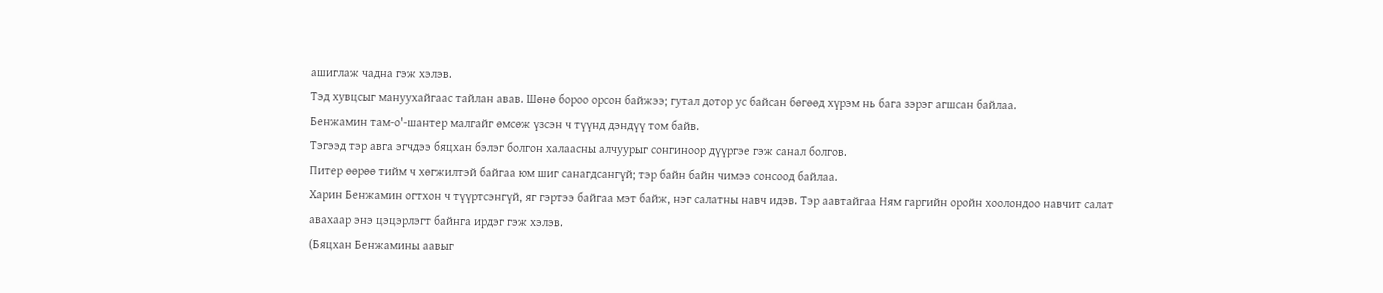ашиглаж чадна гэж хэлэв.
Тэд хувцсыг мануухайгаас тайлан авав. Шөнө бороо орсон байжээ; гутал дотор ус байсан бөгөөд хүрэм нь бага зэрэг агшсан байлаа.
Бенжамин там-о'-шантер малгайг өмсөж үзсэн ч түүнд дэндүү том байв.
Тэгээд тэр авга эгчдээ бяцхан бэлэг болгон халаасны алчуурыг сонгиноор дүүргэе гэж санал болгов.
Питер өөрөө тийм ч хөгжилтэй байгаа юм шиг санагдсангүй; тэр байн байн чимээ сонсоод байлаа.
Харин Бенжамин огтхон ч түүртсэнгүй, яг гэртээ байгаа мэт байж, нэг салатны навч идэв. Тэр аавтайгаа Ням гаргийн оройн хоолондоо навчит салат авахаар энэ цэцэрлэгт байнга ирдэг гэж хэлэв.
(Бяцхан Бенжамины аавыг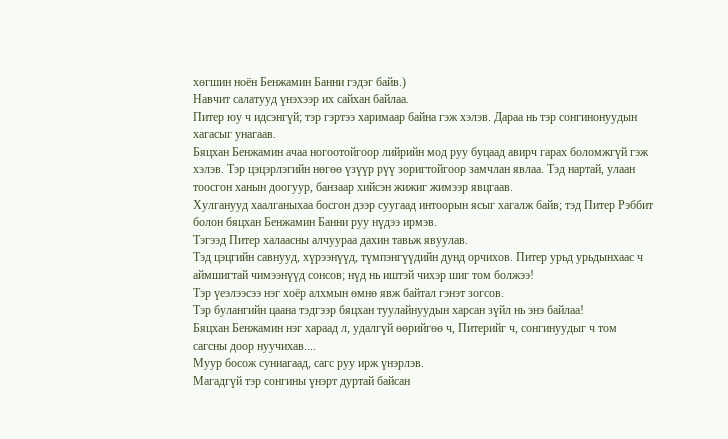хөгшин ноён Бенжамин Банни гэдэг байв.)
Навчит салатууд үнэхээр их сайхан байлаа.
Питер юу ч идсэнгүй; тэр гэртээ харимаар байна гэж хэлэв. Дараа нь тэр сонгинонуудын хагасыг унагаав.
Бяцхан Бенжамин ачаа ногоотойгоор лийрийн мод руу буцаад авирч гарах боломжгүй гэж хэлэв. Тэр цэцэрлэгийн нөгөө үзүүр рүү зоригтойгоор замчлан явлаа. Тэд нартай, улаан тоосгон ханын доогуур, банзаар хийсэн жижиг жимээр явцгаав.
Хулганууд хаалганыхаа босгон дээр суугаад интоорын ясыг хагалж байв; тэд Питер Рэббит болон бяцхан Бенжамин Банни руу нүдээ ирмэв.
Тэгээд Питер халаасны алчуураа дахин тавьж явуулав.
Тэд цэцгийн савнууд, хүрээнүүд, түмпэнгүүдийн дунд орчихов. Питер урьд урьдынхаас ч аймшигтай чимээнүүд сонсов; нүд нь иштэй чихэр шиг том болжээ!
Тэр үеэлээсээ нэг хоёр алхмын өмнө явж байтал гэнэт зогсов.
Тэр булангийн цаана тэдгээр бяцхан туулайнуудын харсан зүйл нь энэ байлаа!
Бяцхан Бенжамин нэг хараад л, удалгүй өөрийгөө ч, Питерийг ч, сонгинуудыг ч том сагсны доор нуучихав....
Муур босож суниагаад, сагс руу ирж үнэрлэв.
Магадгүй тэр сонгины үнэрт дуртай байсан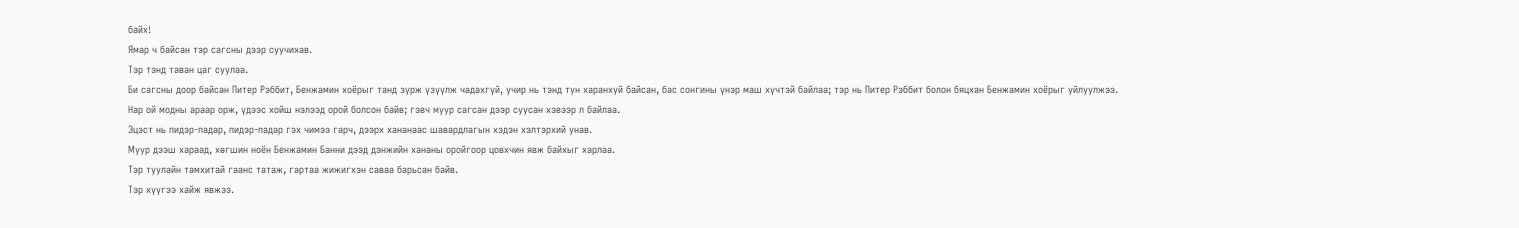байх!
Ямар ч байсан тэр сагсны дээр суучихав.
Тэр тэнд таван цаг суулаа.
Би сагсны доор байсан Питер Рэббит, Бенжамин хоёрыг танд зурж үзүүлж чадахгүй, учир нь тэнд тун харанхуй байсан, бас сонгины үнэр маш хүчтэй байлаа; тэр нь Питер Рэббит болон бяцхан Бенжамин хоёрыг уйлуулжээ.
Нар ой модны араар орж, үдээс хойш нэлээд орой болсон байв; гэвч муур сагсан дээр суусан хэвээр л байлаа.
Эцэст нь пидэр-падар, пидэр-падар гэх чимээ гарч, дээрх хананаас шавардлагын хэдэн хэлтэрхий унав.
Муур дээш хараад, хөгшин ноён Бенжамин Банни дээд дэнжийн хананы оройгоор цовхчин явж байхыг харлаа.
Тэр туулайн тамхитай гаанс татаж, гартаа жижигхэн саваа барьсан байв.
Тэр хүүгээ хайж явжээ.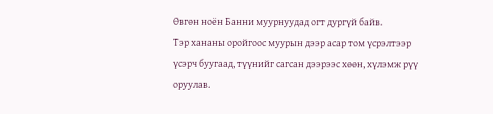Өвгөн ноён Банни муурнуудад огт дургүй байв.
Тэр хананы оройгоос муурын дээр асар том үсрэлтээр үсэрч буугаад, түүнийг сагсан дээрээс хөөн, хүлэмж рүү оруулав.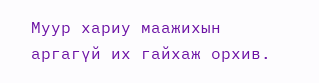Муур хариу маажихын аргагүй их гайхаж орхив.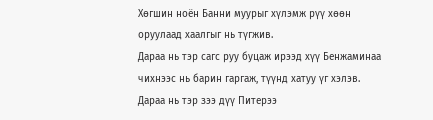Хөгшин ноён Банни муурыг хүлэмж рүү хөөн оруулаад хаалгыг нь түгжив.
Дараа нь тэр сагс руу буцаж ирээд хүү Бенжаминаа чихнээс нь барин гаргаж, түүнд хатуу үг хэлэв.
Дараа нь тэр зээ дүү Питерээ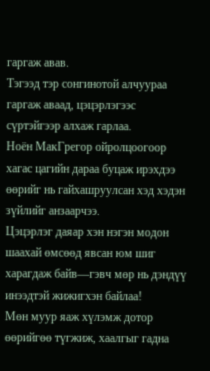гаргаж авав.
Тэгээд тэр сонгинотой алчуураа гаргаж аваад, цэцэрлэгээс сүртэйгээр алхаж гарлаа.
Ноён МакГрегор ойролцоогоор хагас цагийн дараа буцаж ирэхдээ өөрийг нь гайхашруулсан хэд хэдэн зүйлийг анзаарчээ.
Цэцэрлэг даяар хэн нэгэн модон шаахай өмсөөд явсан юм шиг харагдаж байв—гэвч мөр нь дэндүү инээдтэй жижигхэн байлаа!
Мөн муур яаж хүлэмж дотор өөрийгөө түгжиж, хаалгыг гадна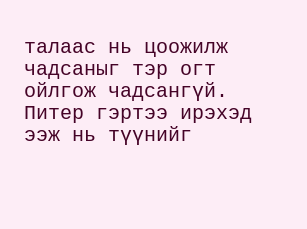талаас нь цоожилж чадсаныг тэр огт ойлгож чадсангүй.
Питер гэртээ ирэхэд ээж нь түүнийг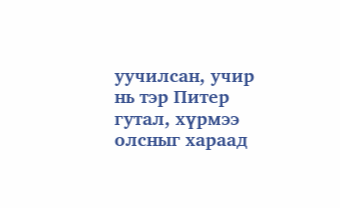уучилсан, учир нь тэр Питер гутал, хүрмээ олсныг хараад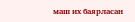маш их баярласан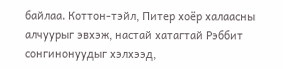байлаа. Коттон-тэйл, Питер хоёр халаасны алчуурыг эвхэж, настай хатагтай Рэббит сонгинонуудыг хэлхээд,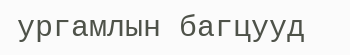ургамлын багцууд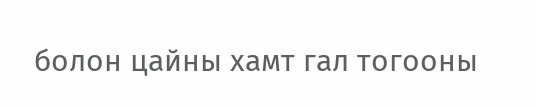болон цайны хамт гал тогооны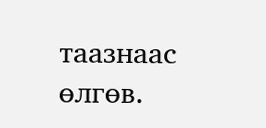таазнаас өлгөв.